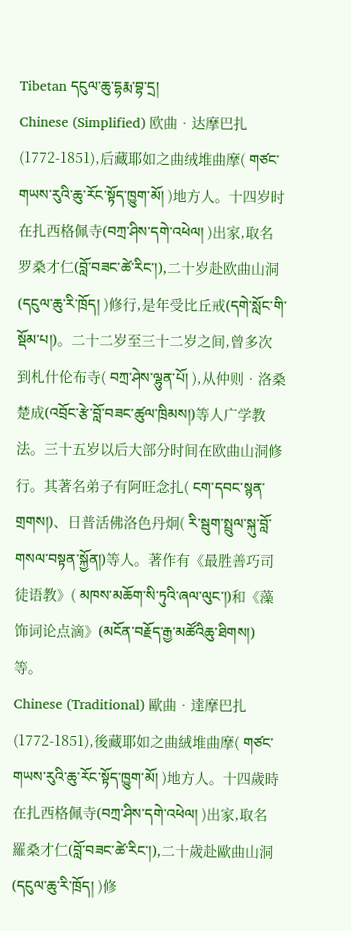Tibetan དངུལ་ཆུ་དྷརྨ་བྷ་དྲ།
Chinese (Simplified) 欧曲•达摩巴扎(1772-1851),后藏耶如之曲绒堆曲摩( གཙང་གཡས་རུའི་ཆུ་རོང་སྟོད་ཁྱུག་མོ། )地方人。十四岁时在扎西格佩寺(བཀྲ་ཤིས་དགེ་འཕེལ། )出家,取名罗桑才仁(བློ་བཟང་ཚེ་རིང་།),二十岁赴欧曲山洞(དངུལ་ཆུ་རི་ཁྲོད། )修行,是年受比丘戒(དགེ་སློང་གི་སྡོམ་པ།)。二十二岁至三十二岁之间,曾多次到札什伦布寺( བཀྲ་ཤེས་ལྷུན་པོ། ),从仲则•洛桑楚成(འབྲོང་རྩེ་བློ་བཟང་ཚུལ་ཁྲིམས།)等人广学教法。三十五岁以后大部分时间在欧曲山洞修行。其著名弟子有阿旺念扎( ངག་དབང་སྙན་གྲགས།)、日普活佛洛色丹炯( རི་སྦུག་སྤྲུལ་སྐུ་བློ་གསལ་བསྟན་སྐྱོན།)等人。著作有《最胜善巧司徒语教》( མཁས་མཆོག་སི་ཏུའི་ཞལ་ལུང་།)和《藻饰词论点滴》(མངོན་བརྗོད་རྒྱ་མཚོའིཆུ་ཐིགས།)等。
Chinese (Traditional) 歐曲•達摩巴扎(1772-1851),後藏耶如之曲絨堆曲摩( གཙང་གཡས་རུའི་ཆུ་རོང་སྟོད་ཁྱུག་མོ། )地方人。十四歲時在扎西格佩寺(བཀྲ་ཤིས་དགེ་འཕེལ། )出家,取名羅桑才仁(བློ་བཟང་ཚེ་རིང་།),二十歲赴歐曲山洞(དངུལ་ཆུ་རི་ཁྲོད། )修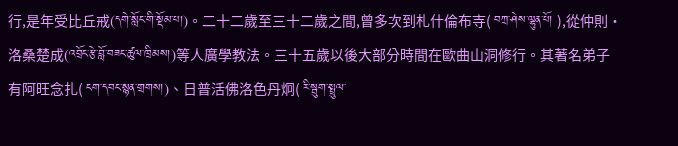行,是年受比丘戒(དགེ་སློང་གི་སྡོམ་པ།)。二十二歲至三十二歲之間,曾多次到札什倫布寺( བཀྲ་ཤེས་ལྷུན་པོ། ),從仲則•洛桑楚成(འབྲོང་རྩེ་བློ་བཟང་ཚུལ་ཁྲིམས།)等人廣學教法。三十五歲以後大部分時間在歐曲山洞修行。其著名弟子有阿旺念扎( ངག་དབང་སྙན་གྲགས།)、日普活佛洛色丹炯( རི་སྦུག་སྤྲུལ་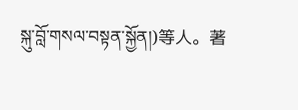སྐུ་བློ་གསལ་བསྟན་སྐྱོན།)等人。著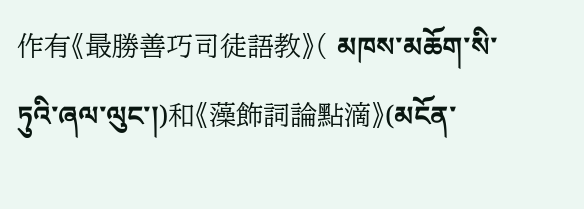作有《最勝善巧司徒語教》( མཁས་མཆོག་སི་ཏུའི་ཞལ་ལུང་།)和《藻飾詞論點滴》(མངོན་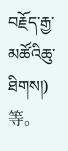བརྗོད་རྒྱ་མཚོའིཆུ་ཐིགས།)等。